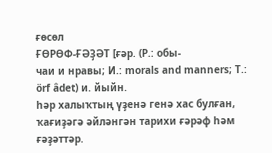ғөсөл
ҒӨРӨФ-ҒӘҘӘТ [ғәр. (Р.: обы-
чаи и нравы; И.: morals and manners; T.: örf âdet) и. йыйн.
һәр халыҡтың үҙенә генә хас булған, ҡағиҙәгә әйләнгән тарихи ғәрәф һәм ғәҙәттәр.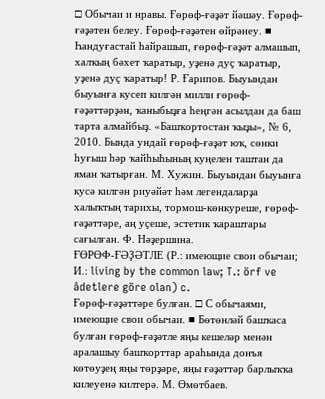□ Обычаи и нравы. Ғөрөф-ғәҙәт йәшәу. Ғөрөф-ғәҙәтен белеу. Ғөрөф-ғәҙәтен өйрәнеу. ■ Һандуғастай һайрашып, ғөрөф-ғәҙәт алмашып, халҡың бәхет ҡаратыр, уҙенә дуҫ ҡаратыр, уҙенә дуҫ ҡаратыр! Р. Ғарипов. Быуындан быуынға кусеп килгән милли ғөрөф-ғәҙәттәрҙән, ҡаныбыҙға һеңгән асылдан да баш тарта алмайбыҙ. «Башҡортостан ҡыҙы», № 6, 2010. Бында ундай ғөрөф-ғәҙәт юҡ, сөнки һуғыш һәр ҡайһыһының куңелен таштан да яман ҡатырған. М. Хужин. Быуындан быуынға кусә килгән риуәйәт һәм легендаларҙа халыҡтың тарихы, тормош-көнкуреше, ғөрөф-ғәҙәттәре, аң уҫеше, эстетик ҡараштары сағылған. Ф. Нәҙершина.
ҒӨРӨФ-ҒӘҘӘТЛЕ (Р.: имеющие свои обычаи; И.: living by the common law; T.: örf ve âdetlere göre olan) c.
Ғөрөф-ғәҙәттәре булған. □ С обычаями, имеющие свои обычаи. ■ Бөтөнләй башҡаса булған ғөрөф-ғәҙәтле яңы кешеләр менән аралашыу башҡорттар араһында донъя көтөуҙең яңы төрҙәре, яңы ғәҙәттәр барлыҡҡа килеуенә килтерә. М. Өмөтбаев.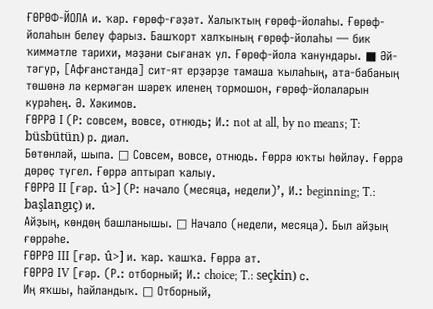ҒӨРӨФ-ЙОЛА и. ҡар. ғөрөф-ғәҙәт. Халыҡтың ғөрөф-йолаһы. Ғөрөф-йолаһын белеу фарыз. Башҡорт халҡының ғөрөф-йолаһы — бик ҡиммәтле тарихи, мәҙәни сығанаҡ ул. Ғөрөф-йола ҡанундары. ■ Әй-тәгур, [Афғанстанда] сит-ят ерҙәрҙе тамаша ҡылаһың, ата-бабаның төшөнә лә кермәгән шәреҡ иленең тормошон, ғөрөф-йолаларын курәһең. Ә. Хәкимов.
ҒӨРРӘ I (Р: совсем, вовсе, отнюдь; И.: not at all, by no means; T: büsbütün) р. диал.
Бөтөнләй, шыпа. □ Совсем, вовсе, отнюдь. Ғөррә юҡты һөйләу. Ғөррә дөрөҫ тугел. Ғөррә аптырап ҡалыу.
ҒӨРРӘ II [ғәр. û>] (Р: начало (месяца, недели)’, И.: beginning; T.: başlangıç) и.
Айҙың, көндөң башланышы. □ Начало (недели, месяца). Был айҙың ғөррәһе.
ҒӨРРӘ III [ғәр. û>] и. ҡар. ҡашҡа. Ғөррә ат.
ҒӨРРӘ IV [ғәр. (Р.: отборный; И.: choice; T.: seçkin) с.
Иң яҡшы, һайландыҡ. □ Отборный,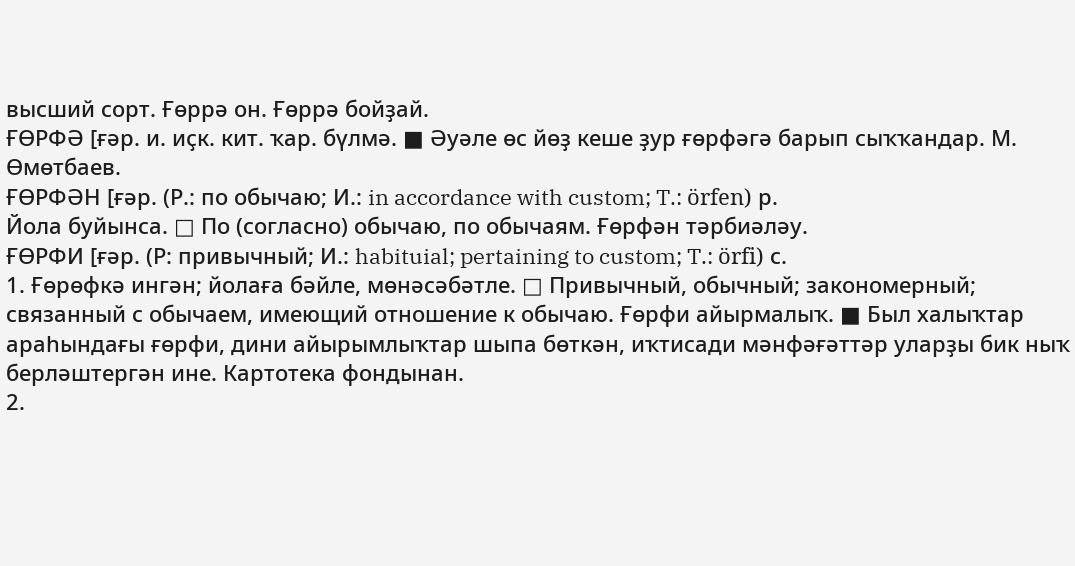высший сорт. Ғөррә он. Ғөррә бойҙай.
ҒӨРФӘ [ғәр. и. иҫк. кит. ҡар. бүлмә. ■ Әуәле өс йөҙ кеше ҙур ғөрфәгә барып сыҡҡандар. М. Өмөтбаев.
ҒӨРФӘН [ғәр. (Р.: по обычаю; И.: in accordance with custom; T.: örfen) р.
Йола буйынса. □ По (согласно) обычаю, по обычаям. Ғөрфән тәрбиәләу.
ҒӨРФИ [ғәр. (Р: привычный; И.: habituial; pertaining to custom; T.: örfi) с.
1. Ғөрөфкә ингән; йолаға бәйле, мөнәсәбәтле. □ Привычный, обычный; закономерный; связанный с обычаем, имеющий отношение к обычаю. Ғөрфи айырмалыҡ. ■ Был халыҡтар араһындағы ғөрфи, дини айырымлыҡтар шыпа бөткән, иҡтисади мәнфәғәттәр уларҙы бик ныҡ берләштергән ине. Картотека фондынан.
2.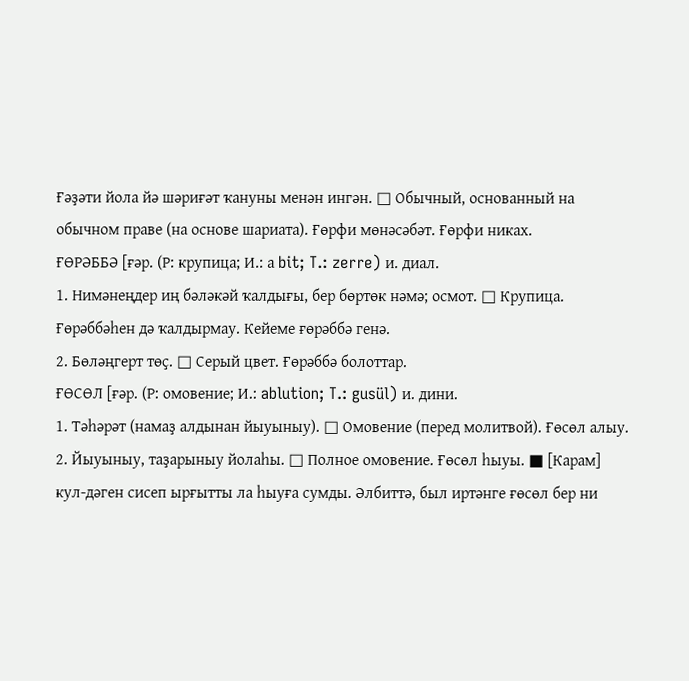Ғәҙәти йола йә шәриғәт ҡануны менән ингән. □ Обычный, основанный на обычном праве (на основе шариата). Ғөрфи мөнәсәбәт. Ғөрфи никах.
ҒӨРӘББӘ [ғәр. (Р: крупица; И.: а bit; T.: zerre) и. диал.
1. Нимәнеңдер иң бәләкәй ҡалдығы, бер бөртөк нәмә; осмот. □ Крупица. Ғөрәббәһен дә ҡалдырмау. Кейеме ғөрәббә генә.
2. Бөләңгерт төҫ. □ Серый цвет. Ғөрәббә болоттар.
ҒӨСӨЛ [ғәр. (Р: омовение; И.: ablution; T.: gusül) и. дини.
1. Тәһәрәт (намаҙ алдынан йыуыныу). □ Омовение (перед молитвой). Ғөсөл алыу.
2. Йыуыныу, таҙарыныу йолаһы. □ Полное омовение. Ғөсөл һыуы. ■ [Карам] кул-дәген сисеп ырғытты ла һыуға сумды. Әлбиттә, был иртәнге ғөсөл бер ни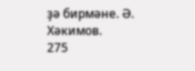ҙә бирмәне. Ә. Хәкимов.
275